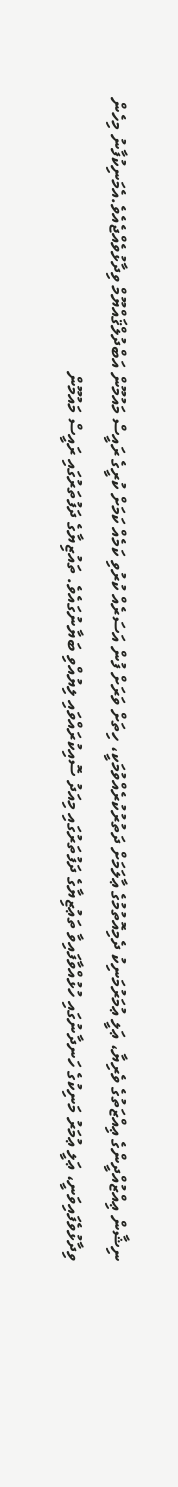ނިޝާން ޢިއްޒުއްދީންގެ ޢިއްޒަތުގެ ވެރިޔާ، ޢަލީ ޢުމަރުމަނިކު ދެމިއޮތުމުގެ ޢާލަމަށް ދަތުރުކުރެއްވުމަކީ، ހިތަށް ވަރަށް ފުން އަސަރެއް ކުރުވި ކަމެއް ކަމަށް ކުރީގެ ރައީސް މައުމޫން އަބްދުލްޤައްޔޫމް ވިދާޅުވެއްޖެއެވެ.އެމަނިކުފާނު މިހެން ވިދާޅުވެފައިވަނީ، ޢަލީ ޢުމަރު މަނިކުގެ ހަނދާނުގައި ހުޅުއްވާފައިވާ ތަޢުޒިޔާގެ ދަފުތަރުގައި މިއަދު ސޮއިކުރައްވައި ލިޔުއްވި ބަޔާނުގައެވެ. ތައުޒިޔާގެ ދަފުތަރުގައި ރައީސް މައުމޫން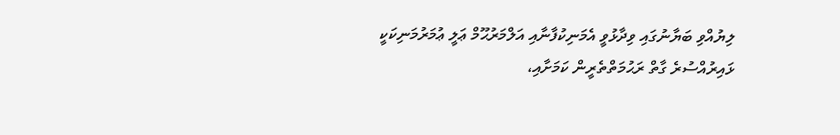ލިޔުއްވި ބަޔާނުގައި ވިދާޅުވީ އެމަނިކުފާނާއި އަލްމަރުޙޫމް ޢަލީ ޢުމަރުމަނިކަކީ ޅައިރުއްސުރެ ގާތް ރަޙުމަތްތެރީން ކަމަށާއި،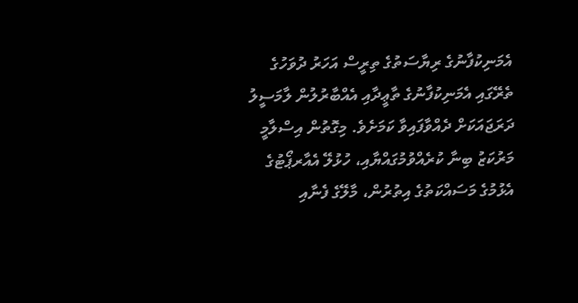އެމަނިކުފާނުގެ ރިޔާސަތުގެ ތިރީސް އަހަރު ދުވަހުގެ ތެރޭގައި އެމަނިކުފާނުގެ ތާޢީދާއި އެއްބާރުލުން ލާމަސީލު ދަރަޖައަކަށް ދެއްވާފައިވާ ކަމަށެވެ. މިގޮތުން އިސްލާމީ މަރުކަޒު ބިނާ ކުރެއްވުމުގައްޔާއި، ހުޅުލޭ އެއާރޕޯޓުގެ އެޅުމުގެ މަސައްކަތުގެ އިތުރުން، މާލޭގެ ފެނާއި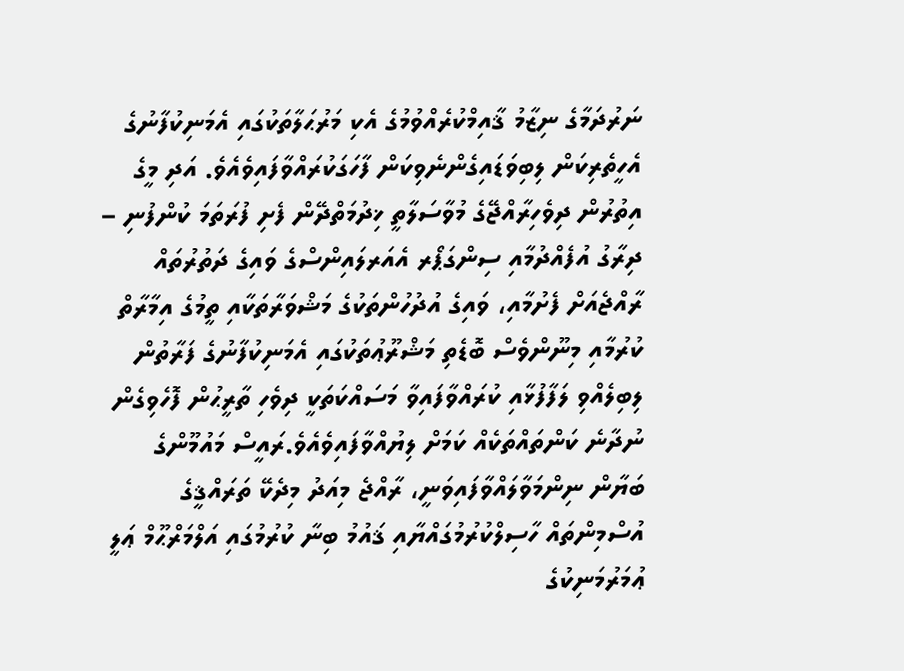ނަރުދަމާގެ ނިޒާމު ޤާއިމްކުރެއްވުމުގެ އެކި މަރުޙަލާތަކުގައި އެމަނިކުފާނުގެ އެހީތެރިކަން ލިބިވަޑައިގެންނެވިކަން ފާހަގަކުރައްވާފައިވެއެވެ. އަދި މީގެ އިތުރުން ދިވެހިރާއްޖޭގެ މުވާސަލާތީ ޚިދުމަތްދޭން ފެށި ފުރަތަމަ ކުންފުނި – ދިރާގު އުފެއްދުމާއި ސިންގަޕޯރ އެއަރލައިންސްގެ ވައިގެ ދަތުރުތައް ރާއްޖެއަށް ފެށުމާއި، ވައިގެ އުދުހުންތަކުގެ މަޝްވަރާތަކާއި ތީމުގެ އިމާރާތް ކުރުމާއި މިނޫންވެސް ބޮޑެތި މަޝްރޫޢުތަކުގައި އެމަނިކުފާނުގެ ފަރާތުން ލިބިލެއްވި ލަފާފުޅާއި ކުރައްވާފައިވާ މަސައްކަތަކީ ދިވެހި ތާރީޙުން ފޮހެވިގެން ނުދާނެ ކަންތައްތަކެއް ކަމަށް ލިޔުއްވާފައިވެއެވެ.ރައީސް މައުމޫންގެ ބަޔާން ނިންމަވާލައްވާފައިވަނީ، ރާއްޖެ މިއަދު މިދެކޭ ތަރައްޤީގެ އުސްމިންތައް ހާސިލްކުރުމުގައްޔާއި ޤައުމު ބިނާ ކުރުމުގައި އަލްމަރްޙޫމް ޢަލީ ޢުމަރުމަނިކުގެ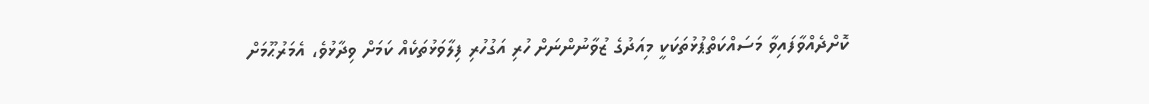ކޮށްދެއްވާފައިވާ މަސައްކަތްޕުޅުތަކަކީ މިއަދުގެ ޒުވާނުންނަށް ހުރި އަގުހުރި ފިލާވަޅުތަކެއް ކަމަށް ވިދާޅުވެ، އެމަރުޙޫމަށް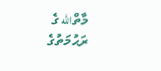މާތްالله ގެ ރަޙުމަތުގެ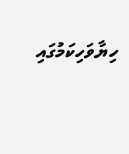ހިޔާވަހިކަމުގައި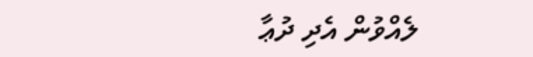ލެއްވުން އެދި ދުޢާ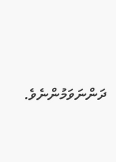ދަންނަވަމުންނެވެ.